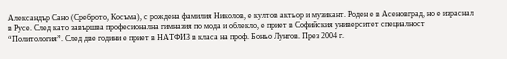Александър Сано (Среброто, Косъма), с рождена фамилия Николов, е култов актьор и музикант. Роден е в Асеновград, но е израснал в Русе. След като завършва професионална гимназия по мода и облекло, е приет в Софийския университет специалност “Политология”. След две години е приет в НАТФИЗ в класа на проф. Боньо Лунгов. През 2004 г.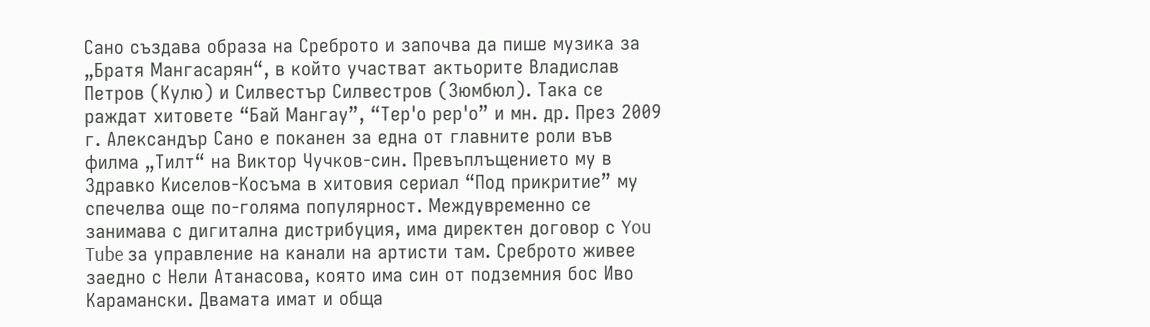Сано създава образа на Среброто и започва да пише музика за „Братя Мангасарян“, в който участват актьорите Владислав Петров (Кулю) и Силвестър Силвестров (Зюмбюл). Така се раждат хитовете “Бай Мангау”, “Тер'о рер'о” и мн. др. През 2009 г. Александър Сано е поканен за една от главните роли във филма „Тилт“ на Виктор Чучков-син. Превъплъщението му в Здравко Киселов-Косъма в хитовия сериал “Под прикритие” му спечелва още по-голяма популярност. Междувременно се занимава с дигитална дистрибуция, има директен договор с You Tube за управление на канали на артисти там. Среброто живее заедно с Нели Атанасова, която има син от подземния бос Иво Карамански. Двамата имат и обща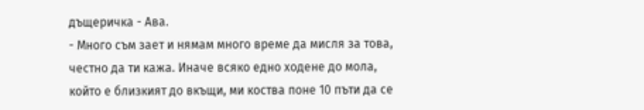дъщеричка - Ава.
- Много съм зает и нямам много време да мисля за това, честно да ти кажа. Иначе всяко едно ходене до мола, който е близкият до вкъщи, ми коства поне 10 пъти да се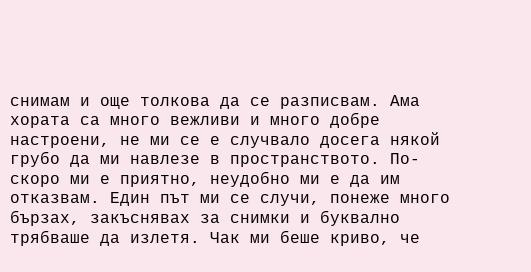снимам и още толкова да се разписвам. Ама хората са много вежливи и много добре настроени, не ми се е случвало досега някой грубо да ми навлезе в пространството. По-скоро ми е приятно, неудобно ми е да им отказвам. Един път ми се случи, понеже много бързах, закъснявах за снимки и буквално трябваше да излетя. Чак ми беше криво, че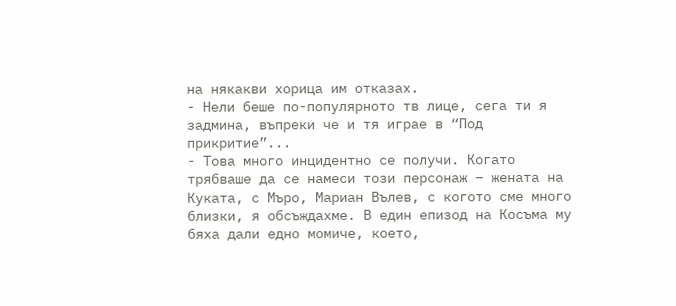на някакви хорица им отказах.
- Нели беше по-популярното тв лице, сега ти я задмина, въпреки че и тя играе в “Под прикритие”...
- Това много инцидентно се получи. Когато трябваше да се намеси този персонаж – жената на Куката, с Мъро, Мариан Вълев, с когото сме много близки, я обсъждахме. В един епизод на Косъма му бяха дали едно момиче, което,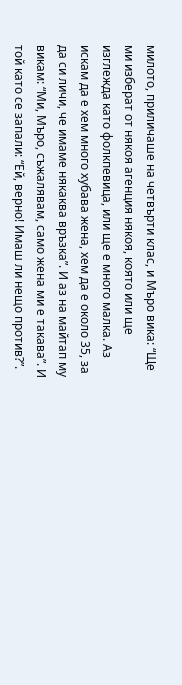милото, приличаше на четвърти клас, и Мъро вика: “Ще ми изберат от някоя агенция някоя, която или ще изглежда като фолкпевица, или ще е много малка. Аз искам да е хем много хубава жена, хем да е около 35, за да си личи, че имаме някаква връзка”. И аз на майтап му викам: “Ми, Мъро, съжалявам, само жена ми е такава”. И той като се запали: “Ей, верно! Имаш ли нещо против?”.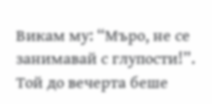Викам му: “Мъро, не се занимавай с глупости!”. Той до вечерта беше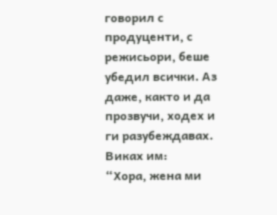говорил с продуценти, с режисьори, беше убедил всички. Аз даже, както и да прозвучи, ходех и ги разубеждавах. Виках им:
“Хора, жена ми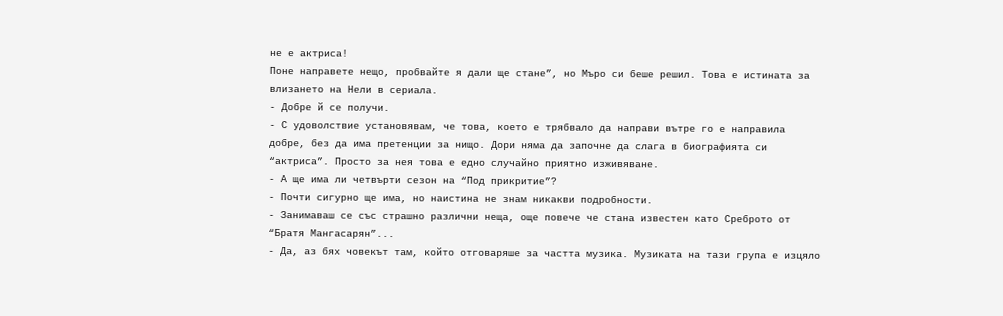не е актриса!
Поне направете нещо, пробвайте я дали ще стане”, но Мъро си беше решил. Това е истината за влизането на Нели в сериала.
- Добре й се получи.
- С удоволствие установявам, че това, което е трябвало да направи вътре го е направила добре, без да има претенции за нищо. Дори няма да започне да слага в биографията си “актриса”. Просто за нея това е едно случайно приятно изживяване.
- А ще има ли четвърти сезон на “Под прикритие”?
- Почти сигурно ще има, но наистина не знам никакви подробности.
- Занимаваш се със страшно различни неща, още повече че стана известен като Среброто от “Братя Мангасарян”...
- Да, аз бях човекът там, който отговаряше за частта музика. Музиката на тази група е изцяло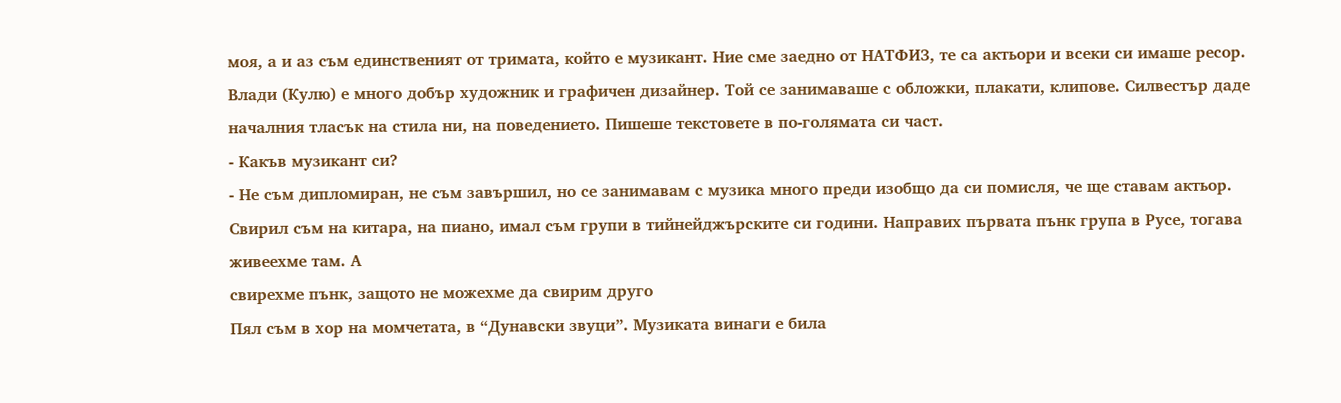моя, а и аз съм единственият от тримата, който е музикант. Ние сме заедно от НАТФИЗ, те са актьори и всеки си имаше ресор. Влади (Кулю) е много добър художник и графичен дизайнер. Той се занимаваше с обложки, плакати, клипове. Силвестър даде началния тласък на стила ни, на поведението. Пишеше текстовете в по-голямата си част.
- Какъв музикант си?
- Не съм дипломиран, не съм завършил, но се занимавам с музика много преди изобщо да си помисля, че ще ставам актьор. Свирил съм на китара, на пиано, имал съм групи в тийнейджърските си години. Направих първата пънк група в Русе, тогава живеехме там. А
свирехме пънк, защото не можехме да свирим друго
Пял съм в хор на момчетата, в “Дунавски звуци”. Музиката винаги е била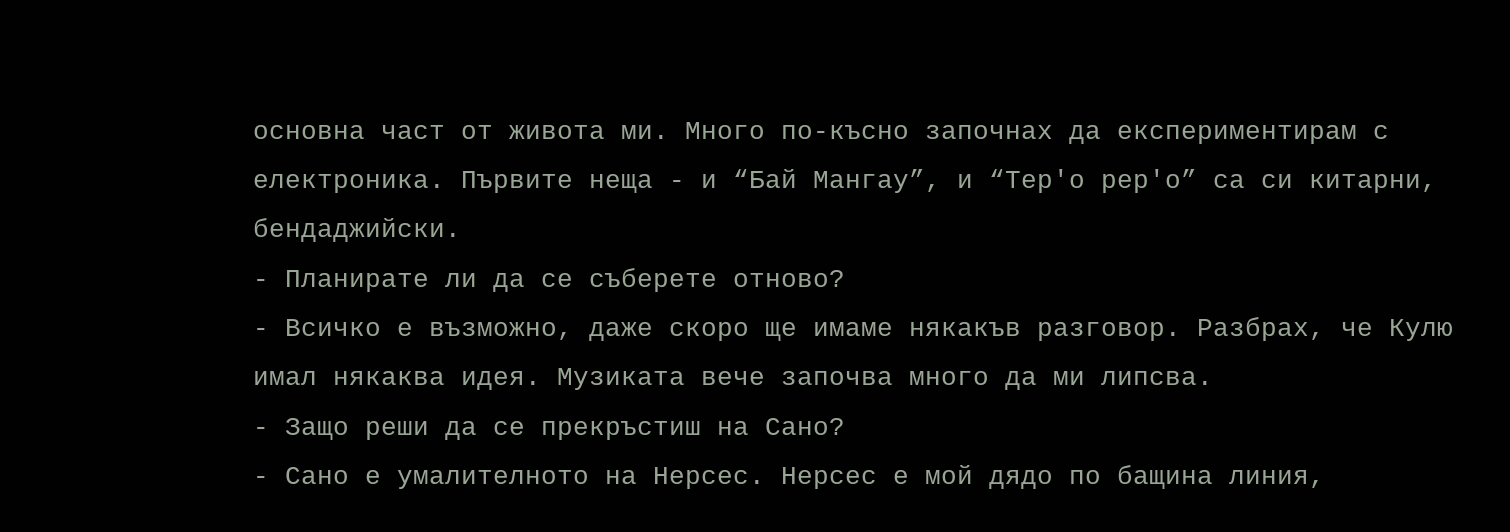основна част от живота ми. Много по-късно започнах да експериментирам с електроника. Първите неща - и “Бай Мангау”, и “Тер'о рер'о” са си китарни, бендаджийски.
- Планирате ли да се съберете отново?
- Всичко е възможно, даже скоро ще имаме някакъв разговор. Разбрах, че Кулю имал някаква идея. Музиката вече започва много да ми липсва.
- Защо реши да се прекръстиш на Сано?
- Сано е умалителното на Нерсес. Нерсес е мой дядо по бащина линия,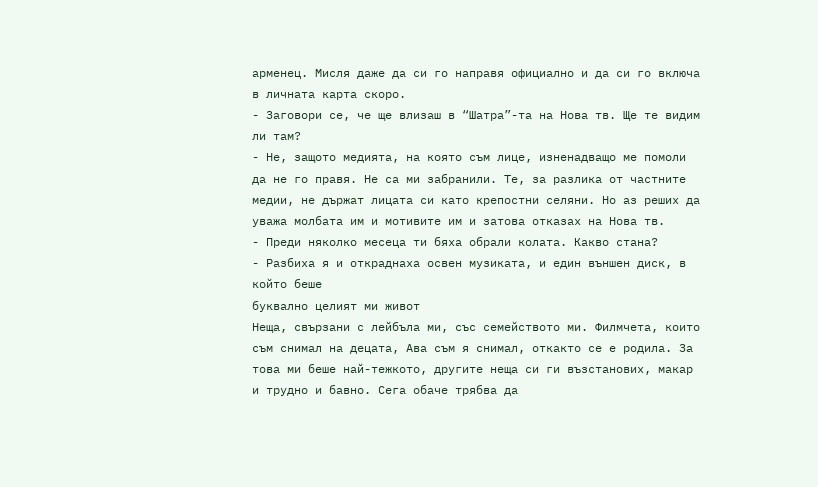арменец. Мисля даже да си го направя официално и да си го включа в личната карта скоро.
- Заговори се, че ще влизаш в “Шатра”-та на Нова тв. Ще те видим ли там?
- Не, защото медията, на която съм лице, изненадващо ме помоли да не го правя. Не са ми забранили. Те, за разлика от частните медии, не държат лицата си като крепостни селяни. Но аз реших да уважа молбата им и мотивите им и затова отказах на Нова тв.
- Преди няколко месеца ти бяха обрали колата. Какво стана?
- Разбиха я и откраднаха освен музиката, и един външен диск, в който беше
буквално целият ми живот
Неща, свързани с лейбъла ми, със семейството ми. Филмчета, които съм снимал на децата, Ава съм я снимал, откакто се е родила. За това ми беше най-тежкото, другите неща си ги възстанових, макар и трудно и бавно. Сега обаче трябва да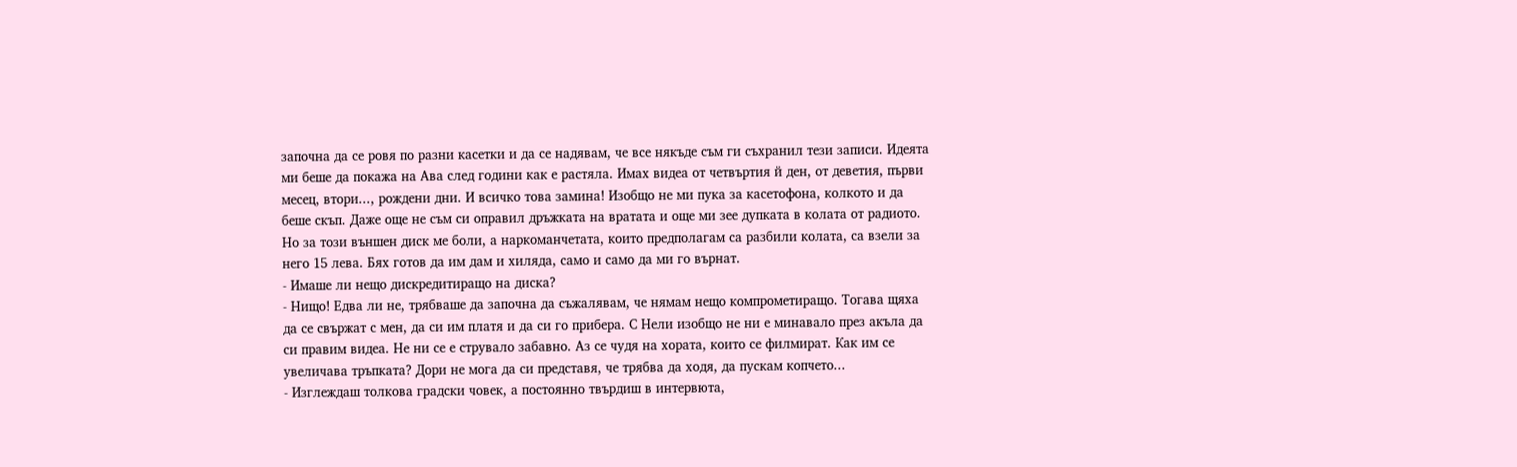започна да се ровя по разни касетки и да се надявам, че все някъде съм ги съхранил тези записи. Идеята ми беше да покажа на Ава след години как е растяла. Имах видеа от четвъртия й ден, от деветия, първи месец, втори..., рождени дни. И всичко това замина! Изобщо не ми пука за касетофона, колкото и да беше скъп. Даже още не съм си оправил дръжката на вратата и още ми зее дупката в колата от радиото. Но за този външен диск ме боли, а наркоманчетата, които предполагам са разбили колата, са взели за него 15 лева. Бях готов да им дам и хиляда, само и само да ми го върнат.
- Имаше ли нещо дискредитиращо на диска?
- Нищо! Едва ли не, трябваше да започна да съжалявам, че нямам нещо компрометиращо. Тогава щяха да се свържат с мен, да си им платя и да си го прибера. С Нели изобщо не ни е минавало през акъла да си правим видеа. Не ни се е струвало забавно. Аз се чудя на хората, които се филмират. Как им се увеличава тръпката? Дори не мога да си представя, че трябва да ходя, да пускам копчето...
- Изглеждаш толкова градски човек, а постоянно твърдиш в интервюта,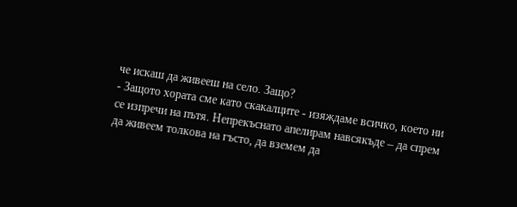че искаш да живееш на село. Защо?
- Защото хората сме като скакалците - изяждаме всичко, което ни се изпречи на пътя. Непрекъснато апелирам навсякъде – да спрем да живеем толкова на гъсто, да вземем да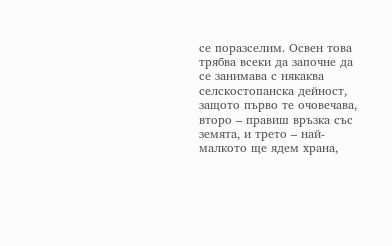се поразселим. Освен това трябва всеки да започне да се занимава с някаква селскостопанска дейност, защото първо те очовечава, второ – правиш връзка със земята, и трето – най-малкото ще ядем храна,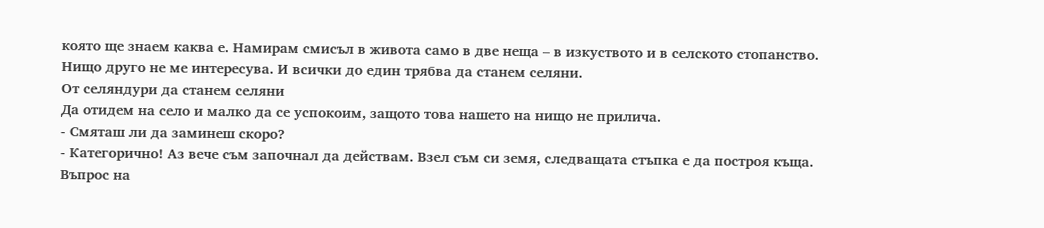която ще знаем каква е. Намирам смисъл в живота само в две неща – в изкуството и в селското стопанство. Нищо друго не ме интересува. И всички до един трябва да станем селяни.
От селяндури да станем селяни
Да отидем на село и малко да се успокоим, защото това нашето на нищо не прилича.
- Смяташ ли да заминеш скоро?
- Категорично! Аз вече съм започнал да действам. Взел съм си земя, следващата стъпка е да построя къща. Въпрос на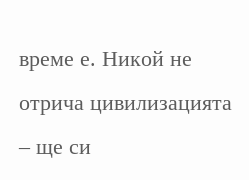време е. Никой не отрича цивилизацията – ще си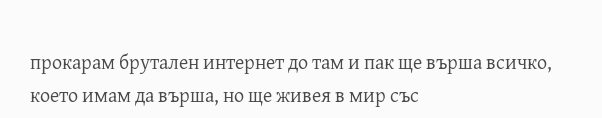прокарам брутален интернет до там и пак ще върша всичко, което имам да върша, но ще живея в мир със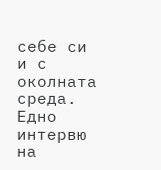себе си и с околната среда.
Едно интервю на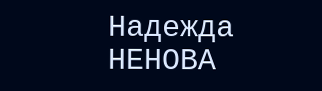Надежда НЕНОВА